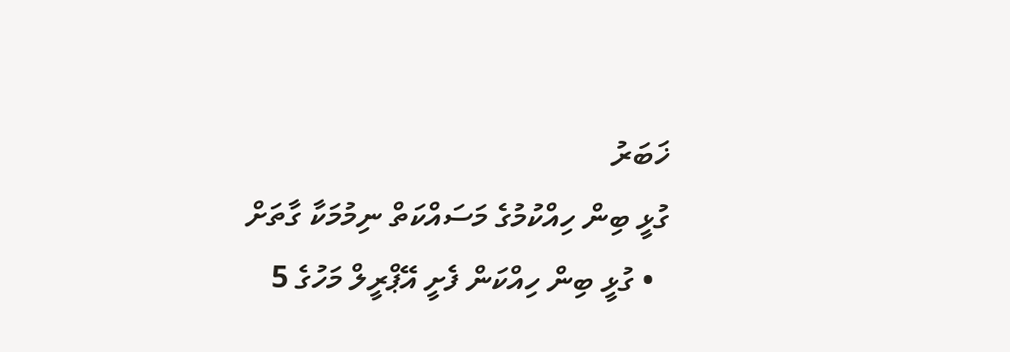ޚަބަރު
ގުޅީ ބިން ހިއްކުމުގެ މަސައްކަތް ނިމުމަކާ ގާތަށް
  • ގުޅީ ބިން ހިއްކަން ފެށީ އޭޕްރީލް މަހުގެ 5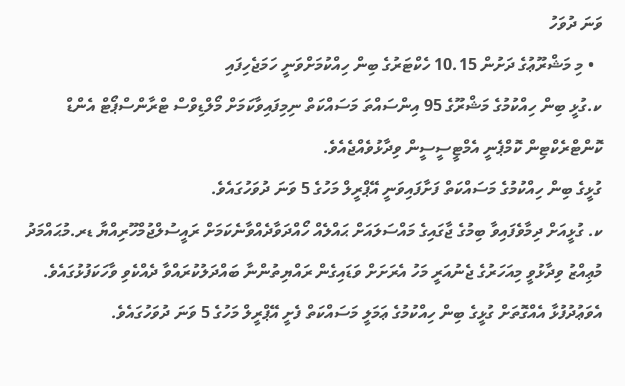ވަނަ ދުވަހު
  • މި މަޝްރޫޢުގެ ދަށުން 10.15 ހެކްޓަރުގެ ބިން ހިއްކުމަށްވަނީ ހަމަޖެހިފައި
ކ.ގުޅީ ބިން ހިއްކުމުގެ މަޝްރޫގެ 95 އިންސައްތަ މަސައްކަތް ނިމިފައިވާކަމަށް މޯލްޑިވްސް ޓްރާންސްޕޯޓް އެންޑް ކޮންޓްރެކްޓިން ކޮމްޕެނީ އެމްޓީސީސީން ވިދާޅުވެއްޖެއެވެ.
ގުޅީގެ ބިން ހިއްކުމުގެ މަސައްކަތް ފަށާފައިވަނީ އޭޕްރީލް މަހުގެ 5 ވަނަ ދުވަހުގައެވެ.
ކ. ގުޅީއަށް ދިމާވެފައިވާ ބިމުގެ ޖާގައިގެ މައްސަލައަށް ޙައްލެއް ހޯއްދަވާދެއްވާނެކަމަށް ރައީސުލްޖުމްހޫރިއްޔާ ޑރ.މުޙައްމަދު މުޢިއްޒު ވިދާޅުވީ މިއަހަރުގެ ޖެނުއަރީ މަހު އެރަށަށް ވަޑައިގެން ރައްޔިތުންނާ ބައްދަލުކުރައްވާ ދެއްކެވި ވާހަކަފުޅުގައެވެ. އެވަޢުދުފުޅާ އެއްގޮތަށް ގުޅީގެ ބިން ހިއްކުމުގެ ޢަމަލީ މަސައްކަތް ފެށީ އޭޕްރީލް މަހުގެ 5 ވަނަ ދުވަހުގައެވެ.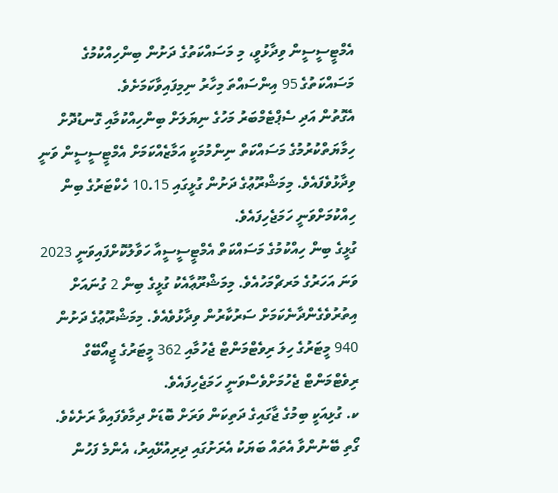އެމްޓީސީސީން ވިދާޅުވީ، މި މަސައްކަތުގެ ދަށުން ބިންހިއްކުމުގެ މަސައްކަތުގެ 95 އިންސައްތަ މިހާރު ނިމިފައިވާކަމަށެވެ.
އެގޮތުން އަދި ސެޕްޓެމްބަރު މަހުގެ ނިޔަލަށް ބިންހިއްކުމާއި ގޮނޑުދޮށް ހިމާޔަތްކުރުމުގެ މަސައްކަތް ނިންމުމަކީ އަމާޒެއްކަމަށް އެމްޓީސީސީން ވަނީ ވިދާޅުވެފައެވެ. މިމަޝްރޫޢުގެ ދަށުން ގުޅީގައި 10.15 ހެކްޓަރުގެ ބިން ހިއްކުމަށްވަނީ ހަމަޖެހިފައެވެ.
ގުޅީގެ ބިން ހިއްކުމުގެ މަސައްކަތް އެމްޓީސީސީއާ ހަވާލުކޮށްފައިވަނީ 2023 ވަނަ އަހަރުގެ މަރޗްމަހުއެވެ. މިމަޝްރޫޢާއެކު ގުޅީގެ ބިން 2 ގުނައަށް އިތުރުވެގެންދާނެކަމަށް ސަރުކާރުން ވިދާޅުވެއެވެ. މިމަޝްރޫޢުގެ ދަށުން 940 މީޓަރުގެ ހިލަ ރިވެޓްމަންޓް ޖެހުމާއި 362 މީޓަރުގެ ޖީއޯބޭގް ރިވެޓްމަންޓް ޖެހުމަށްވެސްވަނީ ހަމަޖެހިފައެވެ.
ކ. ގުޅިއަކީ ބިމުގެ ޖާގައިގެ ދަތިކަން ވަރަށް ބޮޑަށް ދިމާވެފައިވާ ރަށެކެވެ. ގޯތި ބޭނުންވާ އެތައް ބަޔަކު އެރަށުގައި ދިރިއުޅޭއިރު، އެންމެ ފަހުން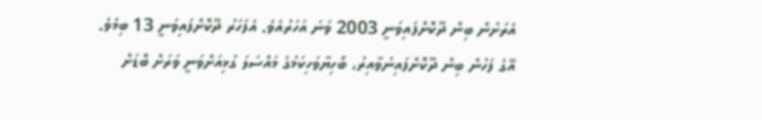އެރަށުން ބިން ދޫކޮށްފައިވަނީ 2003 ވަނަ އަހަރުއެވެ. އެފަހަރު ދޫކޮށްފައިވަނީ 13 ބިމެވެ. އޭގެ ފަހުން ބިން ދޫކޮށްފައިނުވާއިރު، ބޯހިޔާވަހިކަމުގެ މައްސަލަ ގުޅިއަށްވަނީ ވަރަށް ބޮޑަށް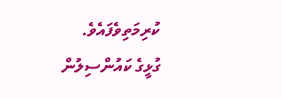ކުރިމަތިވެފައެވެ.
ގުޅީގެ ކައުންސިލުން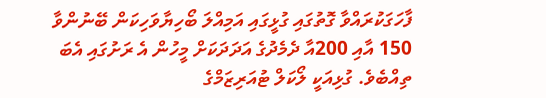ފާހަގަކުރައްވާ ގޮތުގައި ގުޅީގައި އަމިއްލަ ބޯހިޔާވަހިކަން ބޭނުންވާ 150 އާއި 200އާ ދެމެދުގެ އަދަދަކަށް މީހުން އެ ރަށުގައި އެބަ ތިއްބެވެ. ގުޅިއަކީ ލޯކަލް ޓުއަރިޒަމްގެ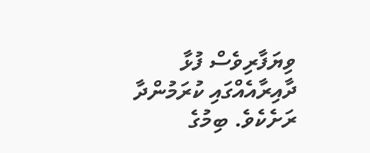ވިޔަފާރިވެސް ފުޅާ ދާއިރާއެއްގައި ކުރަމުންދާ ރަށެކެވެ. ބިމުގެ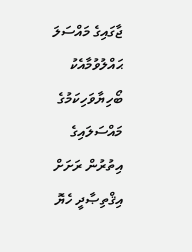ޖާގައިގެ މައްސަލަ ޙައްލުވުމާއެކު ބޯހިޔާވަހިކަމުގެ މައްސަލައިގެ އިތުރުން ރަށަށް އިޤްތިޞާދީ ހެޔޮ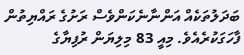ބަދަލުތަކެއް އަންނާނެކަންވެސް ރަށުގެ ރައްޔިތުން ފާހަގަކުރެއެވެ. މިއީ 83 މިލިޔަން ރުފިޔާގެ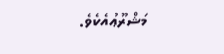މަޝްރޫޢުއެކެވެ.